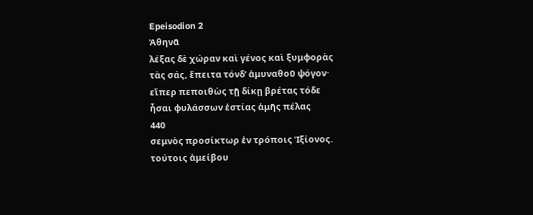Epeisodion 2
Ἀθηνᾶ
λέξας δὲ χώραν καὶ γένος καὶ ξυμφορὰς
τὰς σάς, ἔπειτα τόνδʼ ἀμυναθοῦ ψόγον·
εἴπερ πεποιθὼς τῇ δίκῃ βρέτας τόδε
ἧσαι φυλάσσων ἑστίας ἁμῆς πέλας
440
σεμνὸς προσίκτωρ ἐν τρόποις Ἰξίονος.
τούτοις ἀμείβου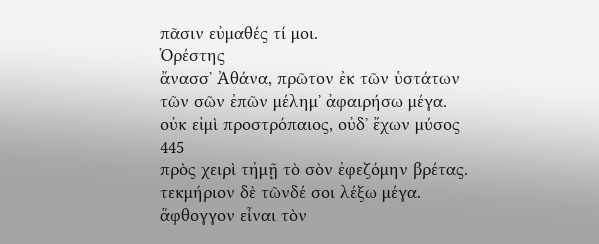πᾶσιν εὐμαθές τί μοι.
Ὀρέστης
ἄνασσʼ Ἀθάνα, πρῶτον ἐκ τῶν ὑστάτων
τῶν σῶν ἐπῶν μέλημʼ ἀφαιρήσω μέγα.
οὐκ εἰμὶ προστρόπαιος, οὐδʼ ἔχων μύσος
445
πρὸς χειρὶ τἠμῇ τὸ σὸν ἐφεζόμην βρέτας.
τεκμήριον δὲ τῶνδέ σοι λέξω μέγα.
ἄφθογγον εἶναι τὸν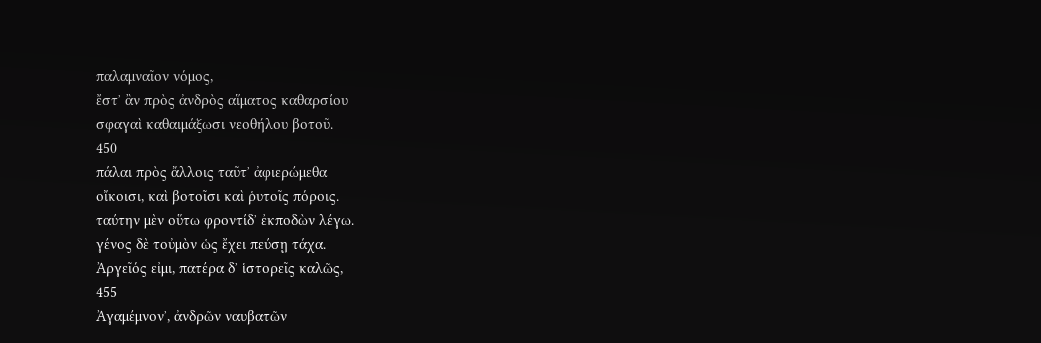παλαμναῖον νόμος,
ἔστʼ ἂν πρὸς ἀνδρὸς αἵματος καθαρσίου
σφαγαὶ καθαιμάξωσι νεοθήλου βοτοῦ.
450
πάλαι πρὸς ἄλλοις ταῦτʼ ἀφιερώμεθα
οἴκοισι, καὶ βοτοῖσι καὶ ῥυτοῖς πόροις.
ταύτην μὲν οὕτω φροντίδʼ ἐκποδὼν λέγω.
γένος δὲ τοὐμὸν ὡς ἔχει πεύσῃ τάχα.
Ἀργεῖός εἰμι, πατέρα δʼ ἱστορεῖς καλῶς,
455
Ἀγαμέμνονʼ, ἀνδρῶν ναυβατῶν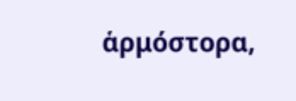ἁρμόστορα,